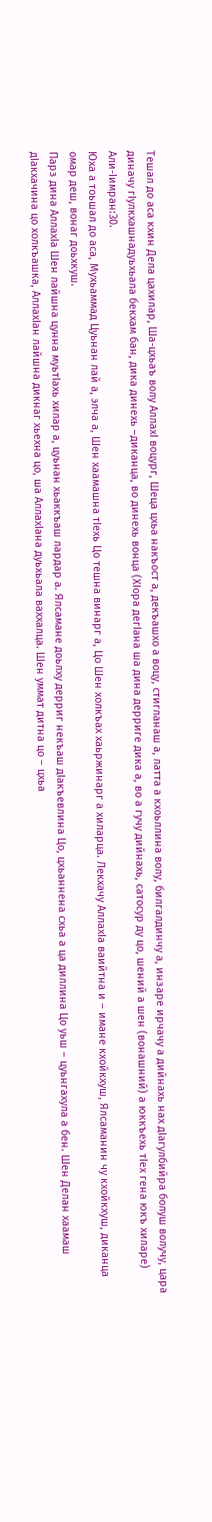Тешал до аса кхин Дела цахилар, Ша-цхьаъ волу АллахI воцург, Шеца цхьа накъост а, декъашхо а воцу, стигланаш а, латта а кхоьллина волу, билгалдинчу а, инзаре ирчачу а дийнахь нах дIагулбийра болуш волучу, цара диначу гIулкхашнадуьхьала бекхам бан, дика динехь –диканца, во динехь вонца (ХIора дегIана ша дина дерриге дика а, во а гучу дийнахь, сатосур ду цо, шений а шен (вонашний) а юккъехь тIех гена юкъ хиларе) Али-Iимран:30.
Юха а тоьшал до аса, Мухьаммад Цуьнан лай а, элча а, Шен хаамашна тIехь Цо тешна винарг а, Цо Шен холкъах хаьржинарг а хиларца. Лекхачу АллахIа ваийтна и – имане кхойкхуш, Ялсаманин чу кхойкхуш, диканца омар деш, вонаг доьхкуш.
Парз дина АллахIа Шен лайшна цунна муьтIахь хилар а, цуьнан хьаккъаш лардар а. Ялсамане доьлху дерриг некъаш дIакъевлина Цо, цхьаннена схьа а ца диллина Цо уьш – цуьнгахула а бен. Шен Делан хаамаш дIакхачина цо холкъашка, АллахIан лайшна дикнаг хьехна цо, ша АллахIана дуьхьала ваххалца. Шен уммат дитна цо – цхьа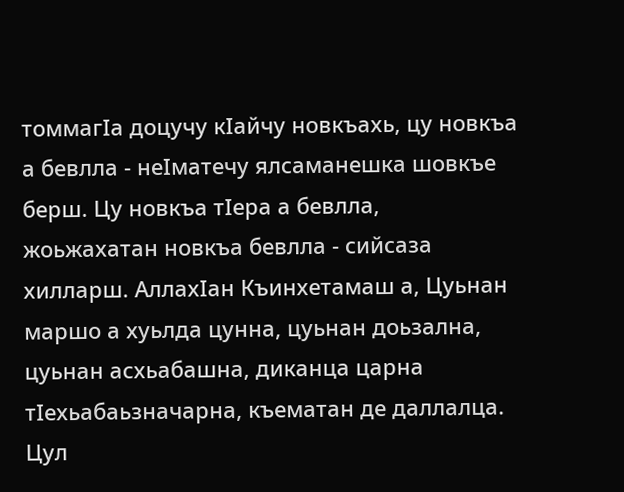томмагIа доцучу кIайчу новкъахь, цу новкъа а бевлла - неIматечу ялсаманешка шовкъе берш. Цу новкъа тIера а бевлла, жоьжахатан новкъа бевлла - сийсаза хилларш. АллахIан Къинхетамаш а, Цуьнан маршо а хуьлда цунна, цуьнан доьзална, цуьнан асхьабашна, диканца царна тIехьабаьзначарна, къематан де даллалца.
Цул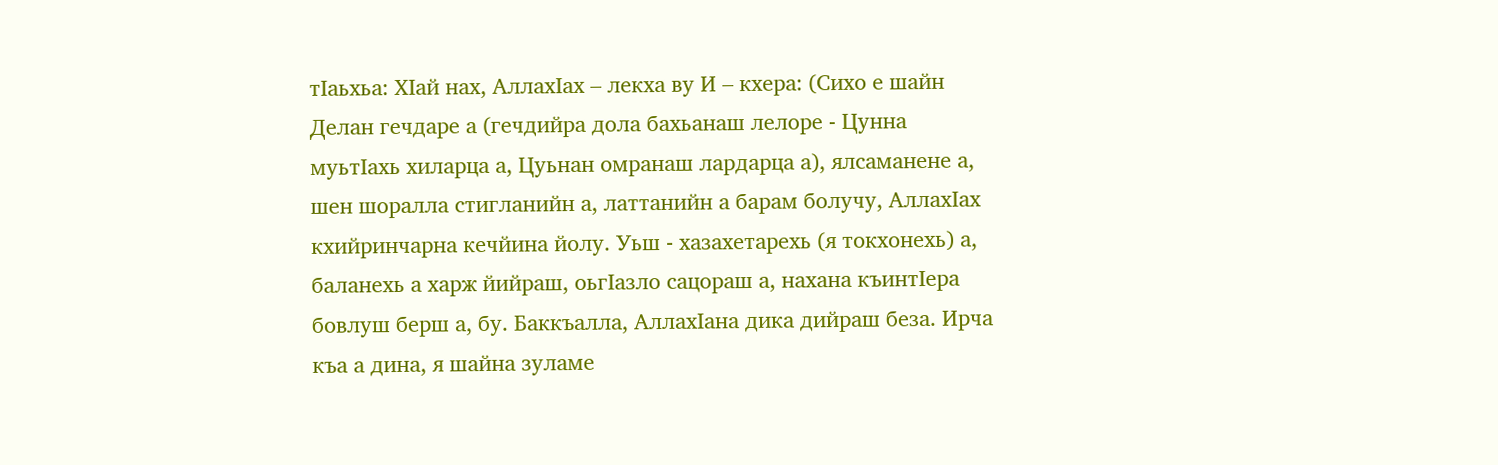тIаьхьа: ХIай нах, АллахIах – лекха ву И – кхера: (Сихо е шайн Делан гечдаре а (гечдийра дола бахьанаш лелоре - Цунна муьтIахь хиларца а, Цуьнан омранаш лардарца а), ялсаманене а, шен шоралла стигланийн а, латтанийн а барам болучу, АллахIах кхийринчарна кечйина йолу. Уьш - хазахетарехь (я токхонехь) а, баланехь а харж йийраш, оьгIазло сацораш а, нахана къинтIера бовлуш берш а, бу. Баккъалла, АллахIана дика дийраш беза. Ирча къа а дина, я шайна зуламе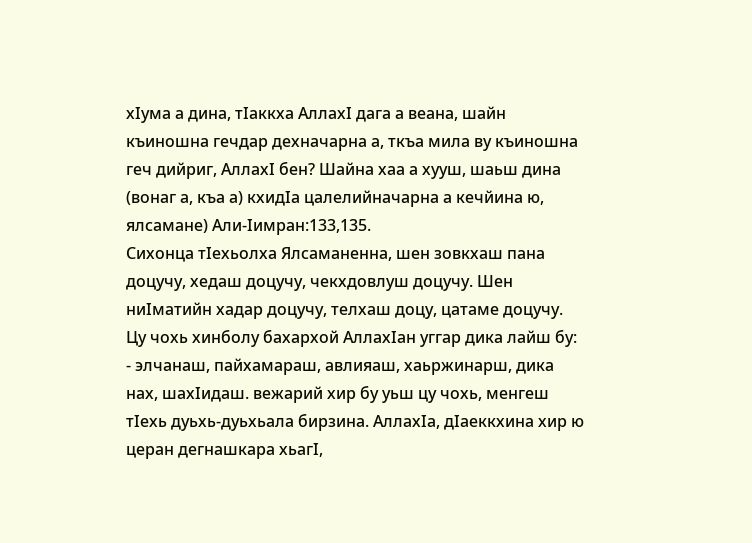хIума а дина, тIаккха АллахI дага а веана, шайн къиношна гечдар дехначарна а, ткъа мила ву къиношна геч дийриг, АллахI бен? Шайна хаа а хууш, шаьш дина (вонаг а, къа а) кхидIа цалелийначарна а кечйина ю, ялсамане) Али-Iимран:133,135.
Сихонца тIехьолха Ялсаманенна, шен зовкхаш пана доцучу, хедаш доцучу, чекхдовлуш доцучу. Шен ниIматийн хадар доцучу, телхаш доцу, цатаме доцучу. Цу чохь хинболу бахархой АллахIан уггар дика лайш бу: - элчанаш, пайхамараш, авлияаш, хаьржинарш, дика нах, шахIидаш. вежарий хир бу уьш цу чохь, менгеш тIехь дуьхь-дуьхьала бирзина. АллахIа, дIаеккхина хир ю церан дегнашкара хьагI,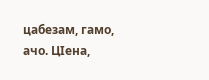цабезам, гамо, ачо. ЦIена,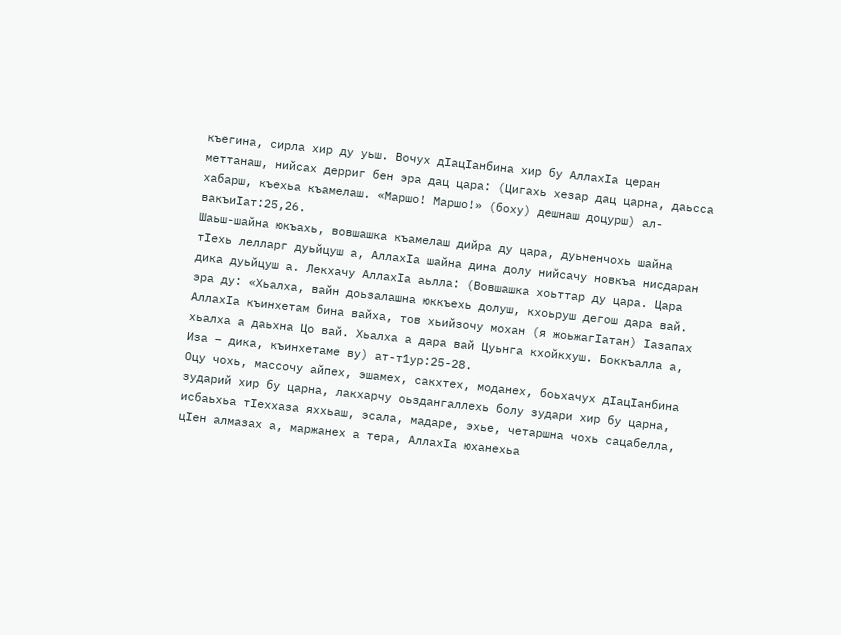къегина, сирла хир ду уьш. Вочух дIацIанбина хир бу АллахIа церан меттанаш, нийсах дерриг бен эра дац цара: (Цигахь хезар дац царна, даьсса хабарш, къехьа къамелаш. «Маршо! Маршо!» (боху) дешнаш доцурш) ал-вакъиIат:25,26.
Шаьш-шайна юкъахь, вовшашка къамелаш дийра ду цара, дуьненчохь шайна тIехь лелларг дуьйцуш а, АллахIа шайна дина долу нийсачу новкъа нисдаран дика дуьйцуш а. Лекхачу АллахIа аьлла: (Вовшашка хоьттар ду цара. Цара эра ду: «Хьалха, вайн доьзалашна юккъехь долуш, кхоьруш дегош дара вай. АллахIа къинхетам бина вайха, тов хьийзочу мохан (я жоьжагIатан) Iазапах хьалха а даьхна Цо вай. Хьалха а дара вай Цуьнга кхойкхуш. Боккъалла а, Иза – дика, къинхетаме ву) ат-т1ур:25-28.
Оцу чохь, массочу айпех, эшамех, сакхтех, моданех, боьхачух дIацIанбина зударий хир бу царна, лакхарчу оьздангаллехь болу зудари хир бу царна, исбаьхьа тIеххаза яххьаш, эсала, мадаре, эхье, четаршна чохь сацабелла, цIен алмазах а, маржанех а тера, АллахIа юханехьа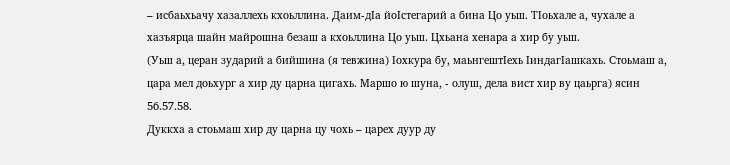– исбаьхьачу хазаллехь кхоьллина. Даим-дIа йоIстегарий а бина Цо уьш. ТIоьхале а, чухале а хазъярца шайн майрошна безаш а кхоьллина Цо уьш. Цхьана хенара а хир бу уьш.
(Уьш а, церан зударий а бийшина (я тевжина) Iохкура бу, маьнгештIехь IиндагIашкахь. Стоьмаш а, цара мел доьхург а хир ду царна цигахь. Маршо ю шуна, - олуш, дела вист хир ву цаьрга) ясин 56.57.58.
Дуккха а стоьмаш хир ду царна цу чохь – царех дуур ду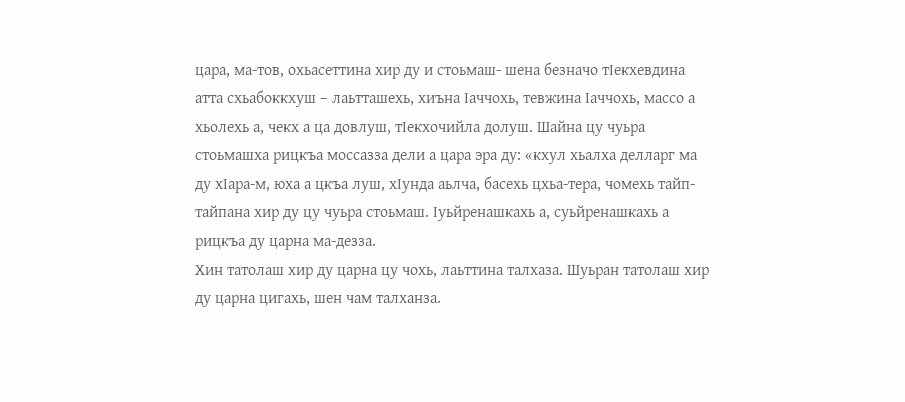цара, ма-тов, охьасеттина хир ду и стоьмаш- шена безначо тIекхевдина атта схьабоккхуш – лаьтташехь, хиъна Iаччохь, тевжина Iаччохь, массо а хьолехь а, чекх а ца довлуш, тIекхочийла долуш. Шайна цу чуьра стоьмашха рицкъа моссазза дели а цара эра ду: «кхул хьалха делларг ма ду хIара-м, юха а цкъа луш, хIунда аьлча, басехь цхьа-тера, чомехь тайп-тайпана хир ду цу чуьра стоьмаш. Iуьйренашкахь а, суьйренашкахь а рицкъа ду царна ма-дезза.
Хин татолаш хир ду царна цу чохь, лаьттина талхаза. Шуьран татолаш хир ду царна цигахь, шен чам талханза.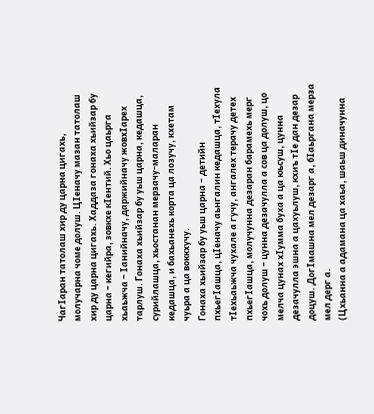ЧагIаран татолаш хир ду царна цигахь, молучарна чоме долуш. ЦIеначу мазан татолаш хир ду царна цигахь. Хаддаза гонаха хьийзар бу царна – кегийра, зовкхе кIентий. Хьо цаьрга хьаьжча – Iанийначу, даржийначу жовхIарех тарлуш. Гонаха хьийзар бу уьш царна, кедашца, сурийлашца, хьостанан мерзачу-маларан кедашца, и бахьанехь корта ца лозучу, кхетам чуьра а ца воккхучу.
Гонаха хьийзар бу уьш царна – детийн пхьегIашца, цIеначу аьнгалин кедашца, тIехула тIехьаьжча чухале а гучу, ангалех терачу детех пхьегIашца, молучунна дезаран барамехь мерг чохь долуш – цунна дезачулла а сов ца долуш, цо мелча цунах хIумма буха а ца юьсуш, цунна дезачулла эшна а цахуьлуш, кхиъ тIе дан дезар доцуш. ДогIмашна мел дезарг а, бIаьргана мерза мел дерг а.
(Цхьанна а адамана ца хаьа, шаьш диначунна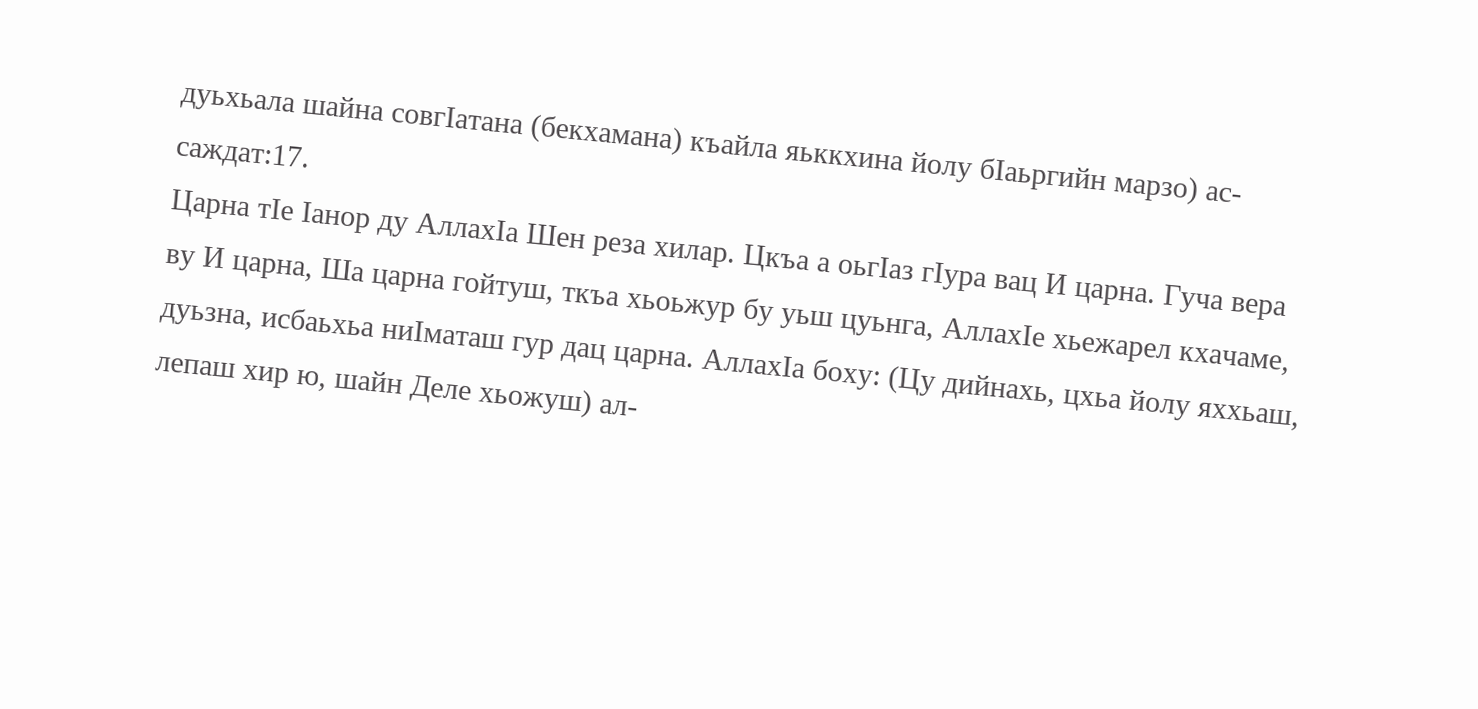дуьхьала шайна совгIатана (бекхамана) къайла яьккхина йолу бIаьргийн марзо) ас-саждат:17.
Царна тIе Iанор ду АллахIа Шен реза хилар. Цкъа а оьгIаз гIура вац И царна. Гуча вера ву И царна, Ша царна гойтуш, ткъа хьоьжур бу уьш цуьнга, АллахIе хьежарел кхачаме, дуьзна, исбаьхьа ниIматаш гур дац царна. АллахIа боху: (Цу дийнахь, цхьа йолу яххьаш, лепаш хир ю, шайн Деле хьожуш) ал-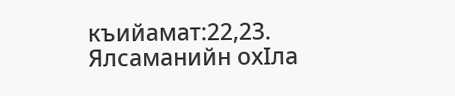къийамат:22,23.
Ялсаманийн охIла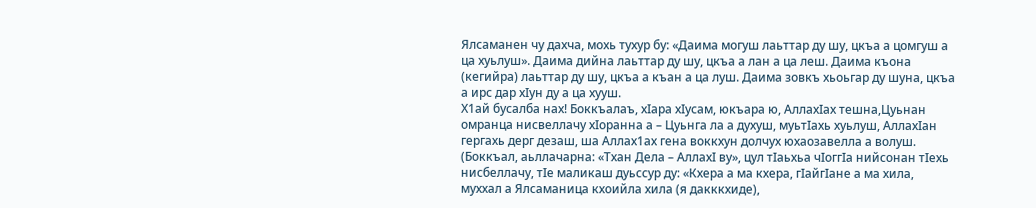Ялсаманен чу дахча, мохь тухур бу: «Даима могуш лаьттар ду шу, цкъа а цомгуш а ца хуьлуш». Даима дийна лаьттар ду шу, цкъа а лан а ца леш. Даима къона (кегийра) лаьттар ду шу, цкъа а къан а ца луш. Даима зовкъ хьоьгар ду шуна, цкъа а ирс дар хIун ду а ца хууш.
Х1ай бусалба нах! Боккъалаъ, хIара хIусам, юкъара ю, АллахIах тешна,Цуьнан омранца нисвеллачу хIоранна а – Цуьнга ла а духуш, муьтIахь хуьлуш, АллахIан гергахь дерг дезаш, ша Аллах1ах гена воккхун долчух юхаозавелла а волуш.
(Боккъал, аьллачарна: «Тхан Дела – АллахI ву», цул тIаьхьа чIоггIа нийсонан тIехь нисбеллачу, тIе маликаш дуьссур ду: «Кхера а ма кхера, гIайгIане а ма хила, муххал а Ялсаманица кхоийла хила (я дакккхиде),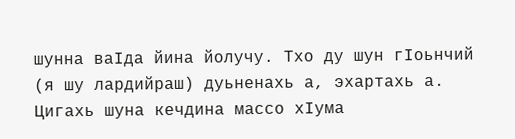шунна ваIда йина йолучу. Тхо ду шун гIоьнчий (я шу лардийраш) дуьненахь а, эхартахь а. Цигахь шуна кечдина массо хIума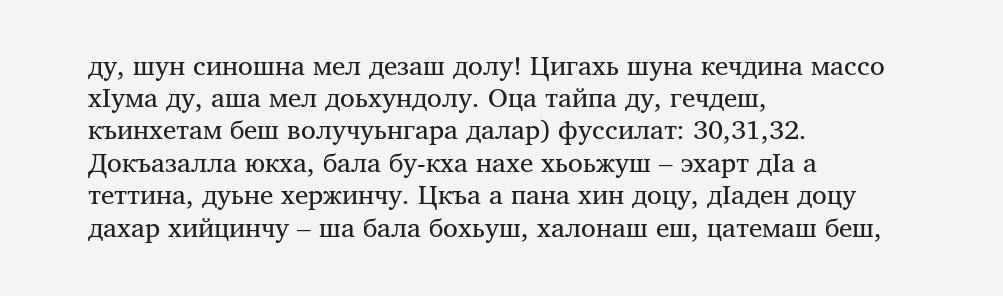ду, шун синошна мел дезаш долу! Цигахь шуна кечдина массо хIума ду, аша мел доьхундолу. Оца тайпа ду, гечдеш, къинхетам беш волучуьнгара далар) фуссилат: 30,31,32.
Докъазалла юкха, бала бу-кха нахе хьоьжуш – эхарт дIа а теттина, дуьне хержинчу. Цкъа а пана хин доцу, дIаден доцу дахар хийцинчу – ша бала бохьуш, халонаш еш, цатемаш беш,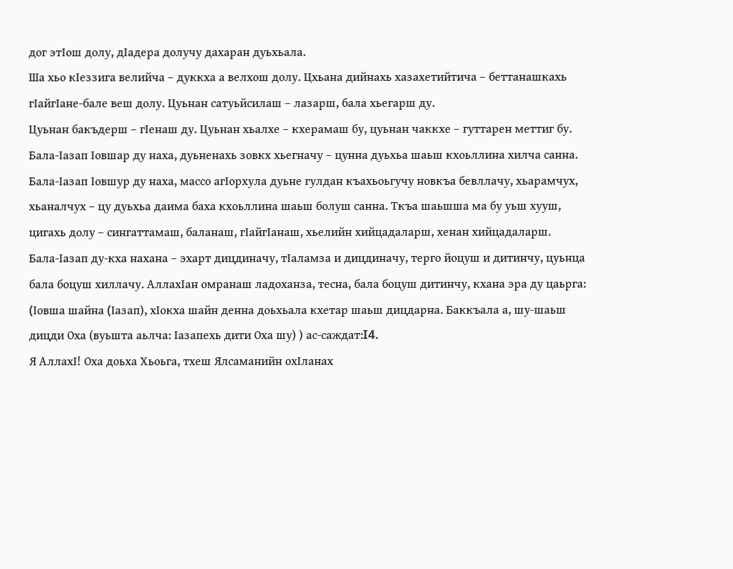дог этIош долу, дIадера долучу дахаран дуьхьала.
Ша хьо кIеззига велийча – дуккха а велхош долу. Цхьана дийнахь хазахетийтича – беттанашкахь гIайгIане-бале веш долу. Цуьнан сатуьйсилаш – лазарш, бала хьегарш ду.
Цуьнан бакъдерш – гIенаш ду. Цуьнан хьалхе – кхерамаш бу, цуьнан чаккхе – гуттарен меттиг бу. Бала-Iазап Iовшар ду наха, дуьненахь зовкх хьегначу – цунна дуьхьа шаьш кхоьллина хилча санна.
Бала-Iазап Iовшур ду наха, массо агIорхула дуьне гулдан къахьоьгучу новкъа бевллачу, хьарамчух, хьаналчух – цу дуьхьа даима баха кхоьллина шаьш болуш санна. Ткъа шаьшша ма бу уьш хууш, цигахь долу – сингаттамаш, баланаш, гIайгIанаш, хьелийн хийцадаларш, хенан хийцадаларш.
Бала-Iазап ду-кха нахана – эхарт дицдиначу, тIаламза и дицдиначу, терго йоцуш и дитинчу, цуьнца бала боцуш хиллачу. АллахIан омранаш ладоханза, тесна, бала боцуш дитинчу, кхана эра ду цаьрга: (Iовша шайна (Iазап), хIокха шайн денна доьхьала кхетар шаьш дицдарна. Баккъала а, шу-шаьш дицди Оха (вуьшта аьлча: Iазапехь дити Оха шу) ) ас-саждат:I4.
Я АллахI! Оха доьха Хьоьга, тхеш Ялсаманийн охIланах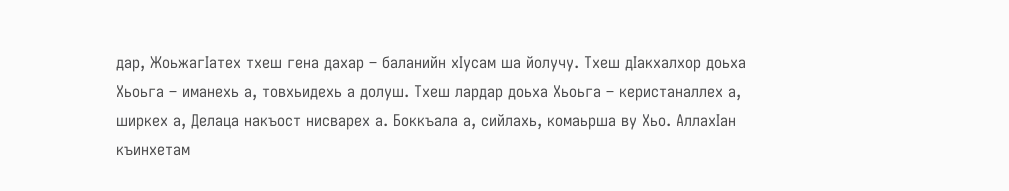дар, ЖоьжагIатех тхеш гена дахар – баланийн хIусам ша йолучу. Тхеш дIакхалхор доьха Хьоьга – иманехь а, товхьидехь а долуш. Тхеш лардар доьха Хьоьга – керистаналлех а, ширкех а, Делаца накъост нисварех а. Боккъала а, сийлахь, комаьрша ву Хьо. АллахIан къинхетам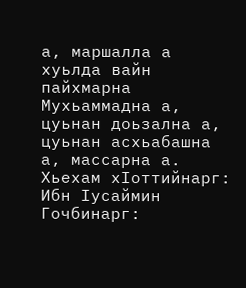а, маршалла а хуьлда вайн пайхмарна Мухьаммадна а, цуьнан доьзална а, цуьнан асхьабашна а, массарна а.
Хьехам хIоттийнарг: Ибн Iусаймин
Гочбинарг: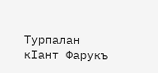Турпалан кIант Фарукъ